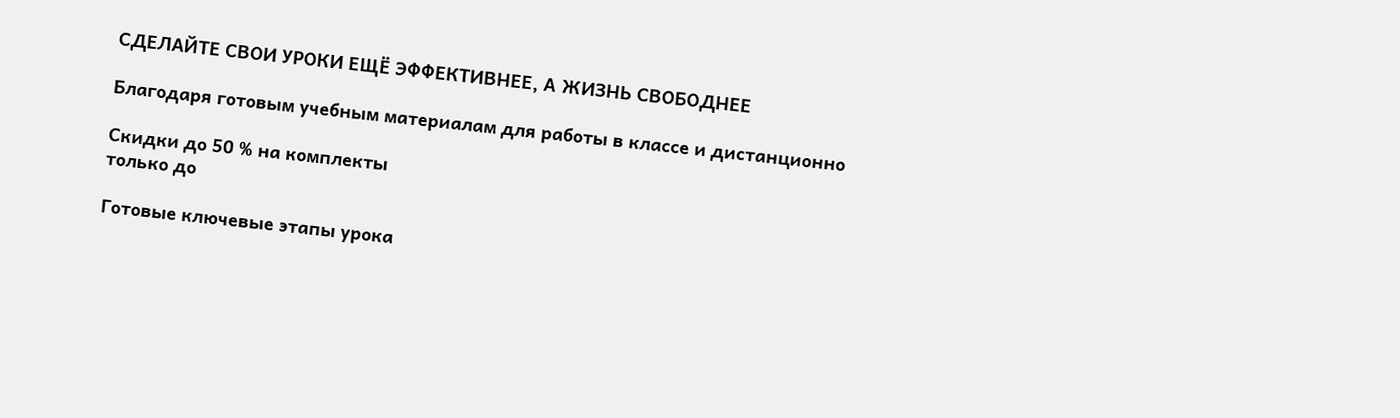СДЕЛАЙТЕ СВОИ УРОКИ ЕЩЁ ЭФФЕКТИВНЕЕ, А ЖИЗНЬ СВОБОДНЕЕ

Благодаря готовым учебным материалам для работы в классе и дистанционно

Скидки до 50 % на комплекты
только до

Готовые ключевые этапы урока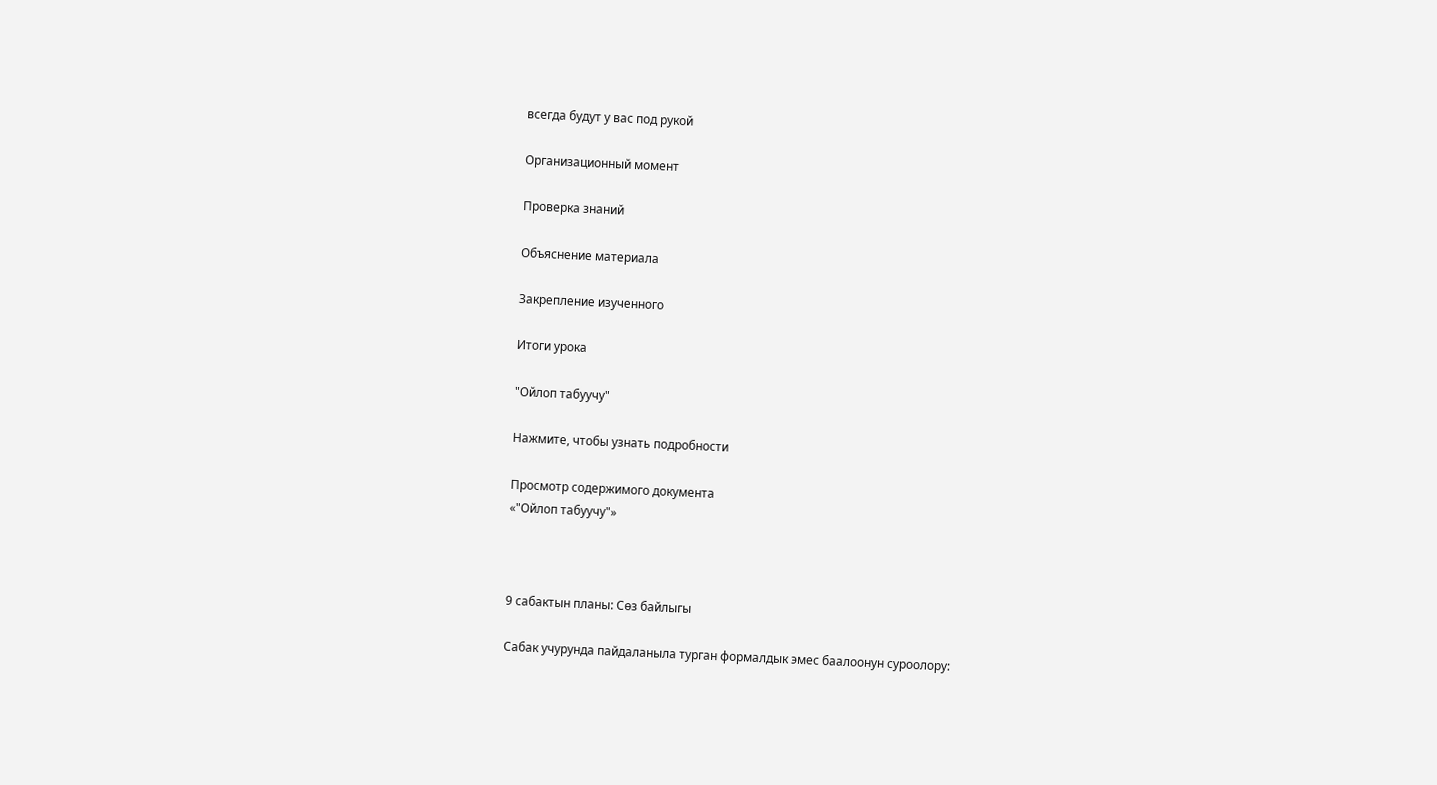всегда будут у вас под рукой

Организационный момент

Проверка знаний

Объяснение материала

Закрепление изученного

Итоги урока

"Ойлоп табуучу"

Нажмите, чтобы узнать подробности

Просмотр содержимого документа
«"Ойлоп табуучу"»



9 сабактын планы: Сөз байлыгы

Сабак учурунда пайдаланыла турган формалдык эмес баалоонун суроолору: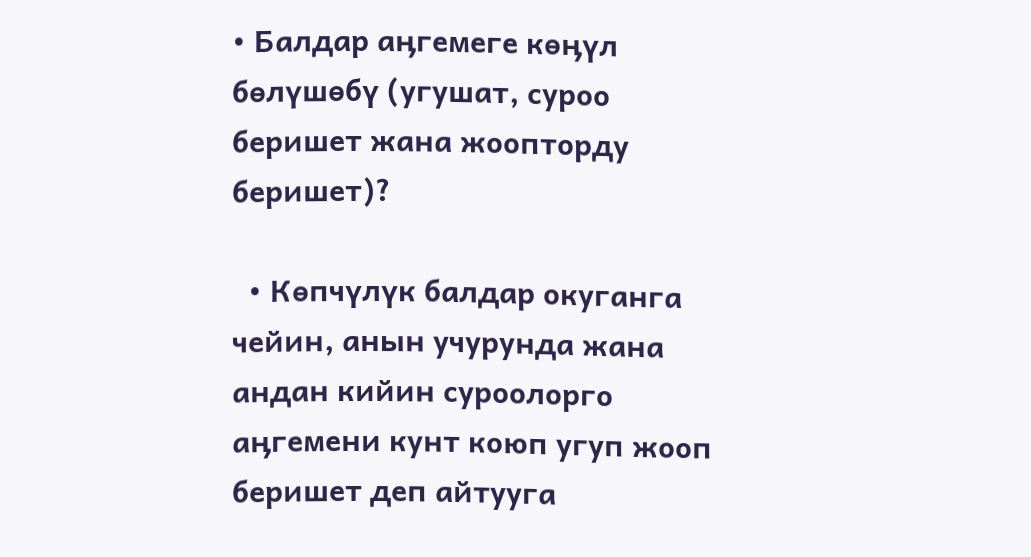• Балдар аӊгемеге көӊүл бөлүшөбү (угушат, суроо беришет жана жоопторду беришет)?

  • Көпчүлүк балдар окуганга чейин, анын учурунда жана андан кийин суроолорго аӊгемени кунт коюп угуп жооп беришет деп айтууга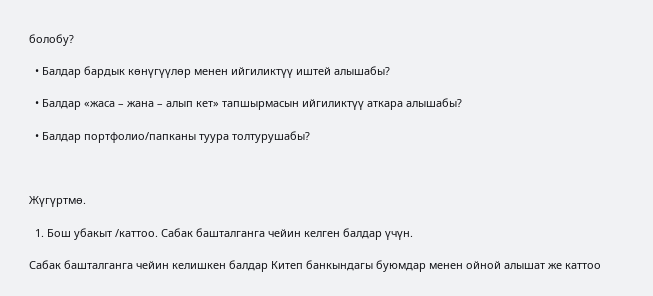болобу?

  • Балдар бардык көнүгүүлөр менен ийгиликтүү иштей алышабы?

  • Балдар «жаса – жана – алып кет» тапшырмасын ийгиликтүү аткара алышабы?

  • Балдар портфолио/папканы туура толтурушабы?



Жүгүртмө.

  1. Бош убакыт /каттоо. Сабак башталганга чейин келген балдар үчүн.

Сабак башталганга чейин келишкен балдар Китеп банкындагы буюмдар менен ойной алышат же каттоо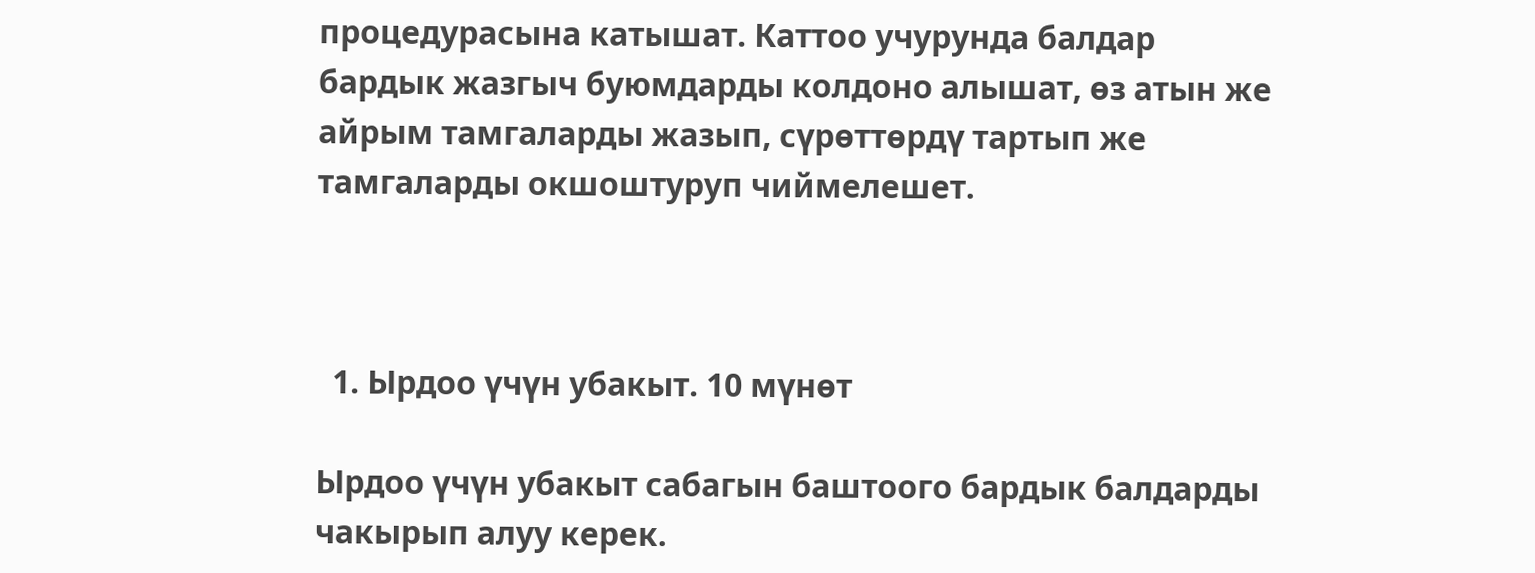процедурасына катышат. Каттоо учурунда балдар бардык жазгыч буюмдарды колдоно алышат, өз атын же айрым тамгаларды жазып, сүрөттөрдү тартып же тамгаларды окшоштуруп чиймелешет.



  1. Ырдоо үчүн убакыт. 10 мүнөт

Ырдоо үчүн убакыт сабагын баштоого бардык балдарды чакырып алуу керек.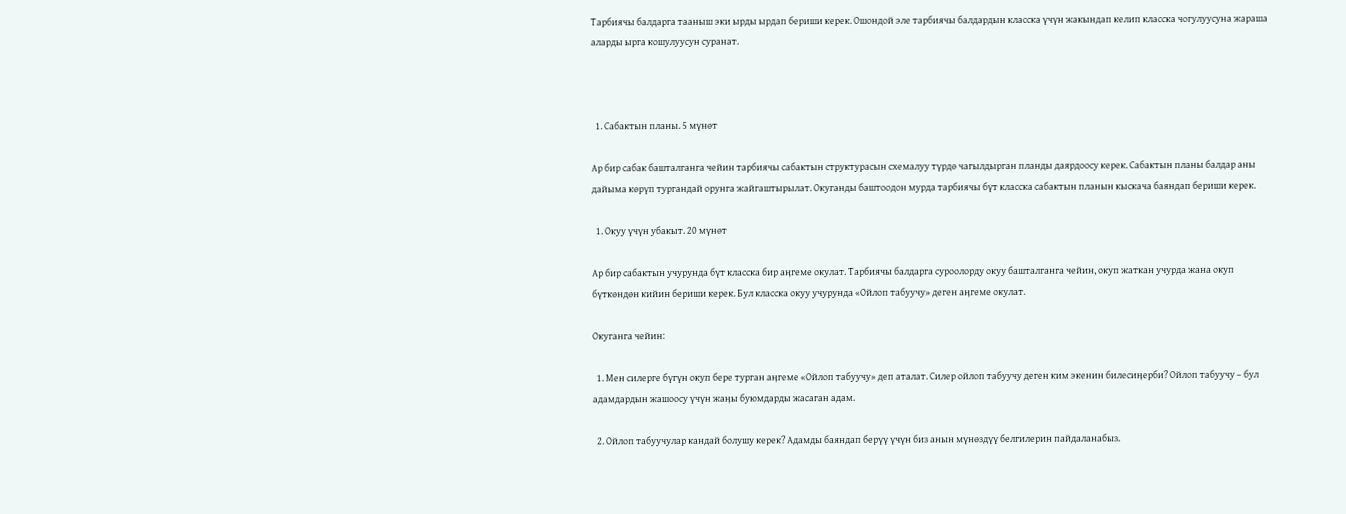Тарбиячы балдарга тааныш эки ырды ырдап бериши керек. Ошондой эле тарбиячы балдардын класска үчүн жакындап келип класска чогулуусуна жараша аларды ырга кошулуусун суранат.



  1. Сабактын планы. 5 мүнөт

Ар бир сабак башталганга чейин тарбиячы сабактын структурасын схемалуу түрдө чагылдырган планды даярдоосу керек. Сабактын планы балдар аны дайыма көрүп тургандай орунга жайгаштырылат. Окуганды баштоодон мурда тарбиячы бүт класска сабактын планын кыскача баяндап бериши керек.

  1. Окуу үчүн убакыт. 20 мүнөт

Ар бир сабактын учурунда бүт класска бир аӊгеме окулат. Тарбиячы балдарга суроолорду окуу башталганга чейин, окуп жаткан учурда жана окуп бүткөндөн кийин бериши керек. Бул класска окуу учурунда «Ойлоп табуучу» деген аӊгеме окулат.

Окуганга чейин:

  1. Мен силерге бүгүн окуп бере турган аӊгеме «Ойлоп табуучу» деп аталат. Силер ойлоп табуучу деген ким экенин билесиӊерби? Ойлоп табуучу – бул адамдардын жашоосу үчүн жаӊы буюмдарды жасаган адам.

  2. Ойлоп табуучулар кандай болушу керек? Адамды баяндап берүү үчүн биз анын мүнөздүү белгилерин пайдаланабыз.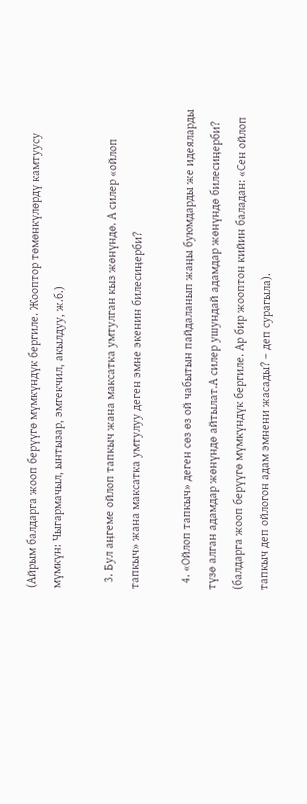(Айрым балдарга жооп берүүгө мүмкүндүк бергиле. Жооптор төмөнкүлөрдү камтуусу мүмкүн: Чыгармачыл, ынтызар, эмгекчил, акылдуу, ж.б.)

  3. Бул аӊгеме ойлоп тапкыч жана максатка умтулган кыз жөнүндө. А силер «ойлоп тапкыч» жана максатка умтулуу деген эмне экенин билесиӊерби?

  4. «Ойлоп тапкыч» деген сөз өз ой чабытын пайдаланып жаӊы буюмдарды же идеяларды түзө алган адамдар жөнүндө айтылат.А силер ушундай адамдар жөнүндө билесиӊерби? (балдарга жооп берүүгө мүмкүндүк бергиле. Ар бир жооптон кийин баладан: «Сен ойлоп тапкыч деп ойлогон адам эмнени жасады? – деп сурагыла).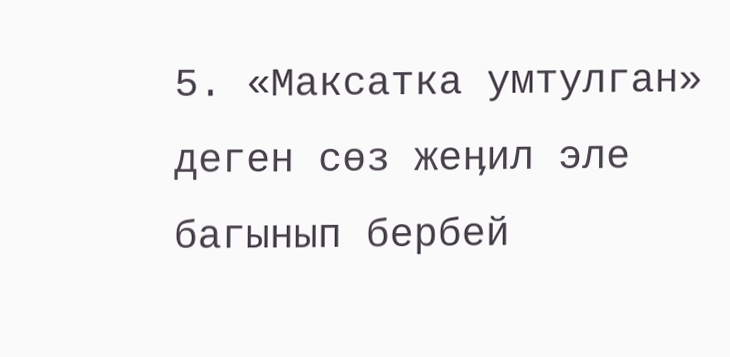5. «Максатка умтулган» деген сөз жеӊил эле багынып бербей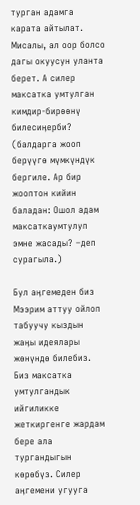турган адамга карата айтылат. Мисалы, ал оор болсо дагы окуусун уланта берет. А силер максатка умтулган кимдир-бирөөнү билесиӊерби? (балдарга жооп берүүгө мүмкүндүк бергиле. Ар бир жооптон кийин баладан: Ошол адам максаткаумтулуп эмне жасады? –деп сурагыла.)

Бул аӊгемеден биз Мээрим аттуу ойлоп табуучу кыздын жаӊы идеялары жөнүндө билебиз. Биз максатка умтулгандык ийгиликке жеткиргенге жардам бере ала тургандыгын көрөбүз. Силер аӊгемени угууга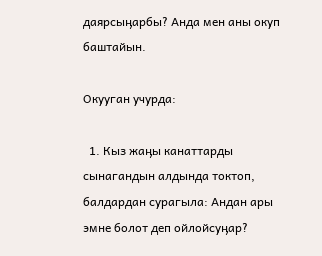даярсыӊарбы? Анда мен аны окуп баштайын.

Окууган учурда:

  1. Кыз жаӊы канаттарды сынагандын алдында токтоп, балдардан сурагыла: Андан ары эмне болот деп ойлойсуӊар?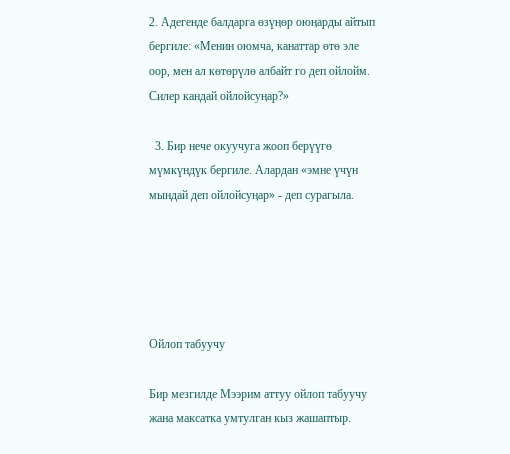2. Адегенде балдарга өзүӊөр оюӊарды айтып бергиле: «Менин оюмча, канаттар өтө эле оор, мен ал көтөрүлө албайт го деп ойлойм. Силер кандай ойлойсуӊар?»

  3. Бир нече окуучуга жооп берүүгө мүмкүндүк бергиле. Алардан «эмне үчүн мындай деп ойлойсуӊар» - деп сурагыла.





Ойлоп табуучу

Бир мезгилде Мээрим аттуу ойлоп табуучу жана максатка умтулган кыз жашаптыр.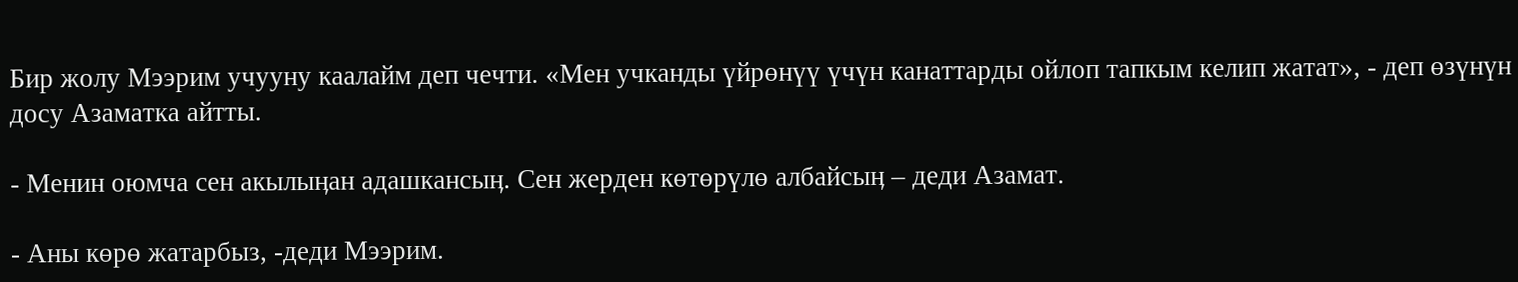Бир жолу Мээрим учууну каалайм деп чечти. «Мен учканды үйрөнүү үчүн канаттарды ойлоп тапкым келип жатат», - деп өзүнүн досу Азаматка айтты.

- Менин оюмча сен акылыӊан адашкансыӊ. Сен жерден көтөрүлө албайсыӊ – деди Азамат.

- Аны көрө жатарбыз, -деди Мээрим.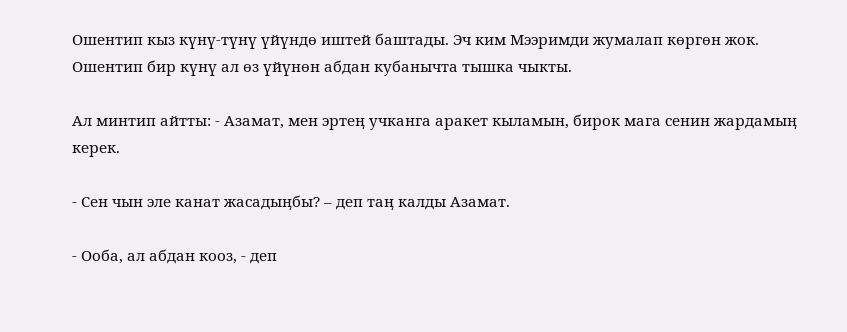Ошентип кыз күнү-түнү үйүндө иштей баштады. Эч ким Мээримди жумалап көргөн жок. Ошентип бир күнү ал өз үйүнөн абдан кубанычта тышка чыкты.

Ал минтип айтты: - Азамат, мен эртеӊ учканга аракет кыламын, бирок мага сенин жардамыӊ керек.

- Сен чын эле канат жасадыӊбы? – деп таӊ калды Азамат.

- Ооба, ал абдан кооз, - деп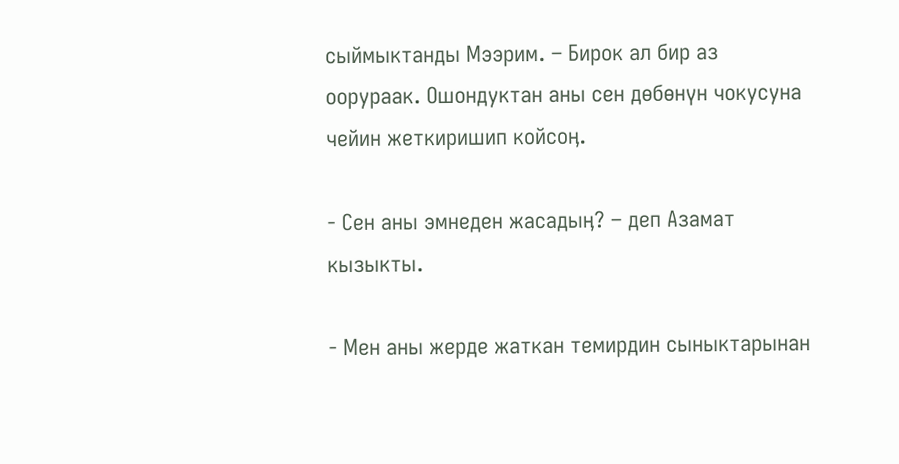сыймыктанды Мээрим. – Бирок ал бир аз оорураак. Ошондуктан аны сен дөбөнүн чокусуна чейин жеткиришип койсоӊ.

- Сен аны эмнеден жасадыӊ? – деп Азамат кызыкты.

- Мен аны жерде жаткан темирдин сыныктарынан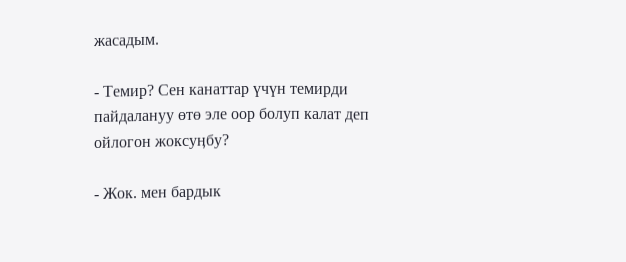жасадым.

- Темир? Сен канаттар үчүн темирди пайдалануу өтө эле оор болуп калат деп ойлогон жоксуӊбу?

- Жок. мен бардык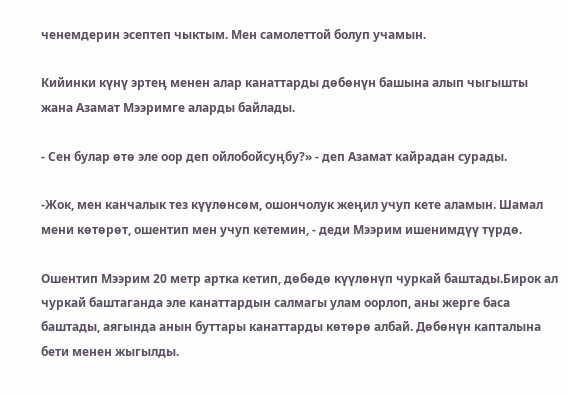ченемдерин эсептеп чыктым. Мен самолеттой болуп учамын.

Кийинки күнү эртеӊ менен алар канаттарды дөбөнүн башына алып чыгышты жана Азамат Мээримге аларды байлады.

- Сен булар өтө эле оор деп ойлобойсуӊбу?» - деп Азамат кайрадан сурады.

-Жок, мен канчалык тез күүлөнсөм, ошончолук жеӊил учуп кете аламын. Шамал мени көтөрөт, ошентип мен учуп кетемин, - деди Мээрим ишенимдүү түрдө.

Ошентип Мээрим 20 метр артка кетип, дөбөдө күүлөнүп чуркай баштады.Бирок ал чуркай баштаганда эле канаттардын салмагы улам оорлоп, аны жерге баса баштады, аягында анын буттары канаттарды көтөрө албай. Дөбөнүн капталына бети менен жыгылды.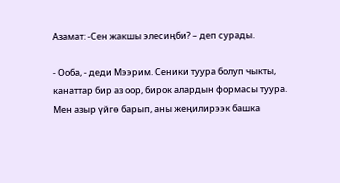Азамат: -Сен жакшы элесиӊби? – деп сурады.

- Ооба, - деди Мээрим. Сеники туура болуп чыкты, канаттар бир аз оор, бирок алардын формасы туура. Мен азыр үйгө барып, аны жеӊилирээк башка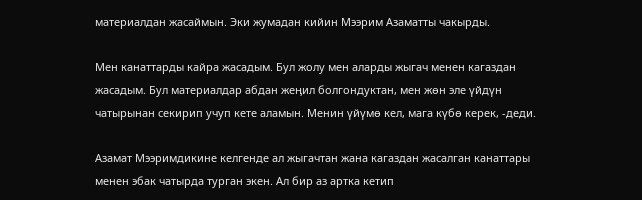материалдан жасаймын. Эки жумадан кийин Мээрим Азаматты чакырды.

Мен канаттарды кайра жасадым. Бул жолу мен аларды жыгач менен кагаздан жасадым. Бул материалдар абдан жеӊил болгондуктан, мен жөн эле үйдүн чатырынан секирип учуп кете аламын. Менин үйүмө кел, мага күбө керек, -деди.

Азамат Мээримдикине келгенде ал жыгачтан жана кагаздан жасалган канаттары менен эбак чатырда турган экен. Ал бир аз артка кетип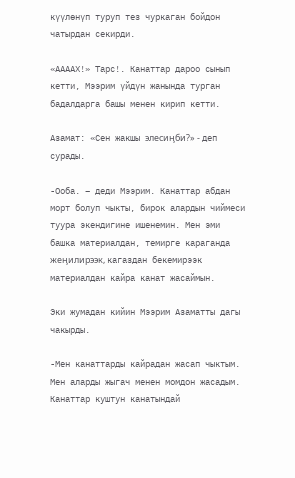күүлөнүп туруп тез чуркаган бойдон чатырдан секирди.

«ААААХ!» Тарс!. Канаттар дароо сынып кетти, Мээрим үйдүн жанында турган бадалдарга башы менен кирип кетти.

Азамат: «Сен жакшы элесиӊби?» - деп сурады.

-Ооба. – деди Мээрим. Канаттар абдан морт болуп чыкты, бирок алардын чиймеси туура экендигине ишенемин. Мен эми башка материалдан, темирге караганда жеӊилирээк, кагаздан бекемирээк материалдан кайра канат жасаймын.

Эки жумадан кийин Мээрим Азаматты дагы чакырды.

-Мен канаттарды кайрадан жасап чыктым. Мен аларды жыгач менен момдон жасадым. Канаттар куштун канатындай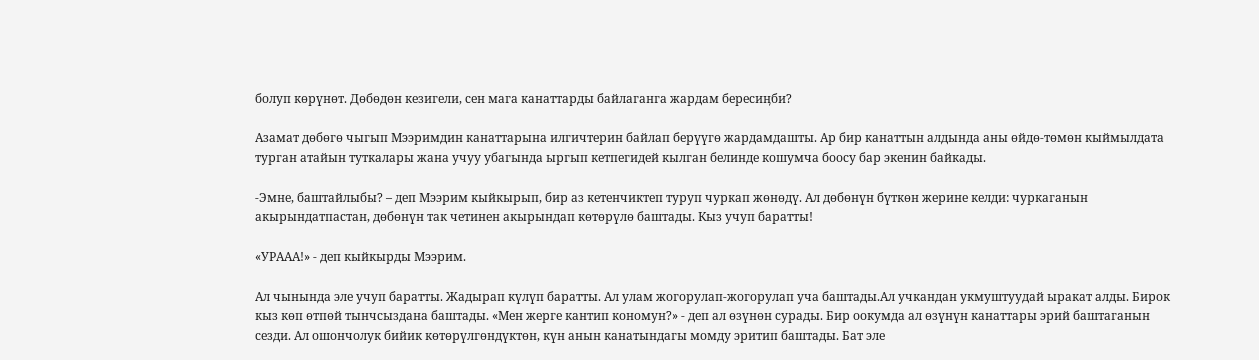болуп көрүнөт. Дөбөдөн кезигели, сен мага канаттарды байлаганга жардам бересиӊби?

Азамат дөбөгө чыгып Мээримдин канаттарына илгичтерин байлап берүүгө жардамдашты. Ар бир канаттын алдында аны өйдө-төмөн кыймылдата турган атайын туткалары жана учуу убагында ыргып кетпегидей кылган белинде кошумча боосу бар экенин байкады.

-Эмне, баштайлыбы? – деп Мээрим кыйкырып, бир аз кетенчиктеп туруп чуркап жөнөдү. Ал дөбөнүн бүткөн жерине келди: чуркаганын акырындатпастан, дөбөнүн так четинен акырындап көтөрүлө баштады. Кыз учуп баратты!

«УРААА!» - деп кыйкырды Мээрим.

Ал чынында эле учуп баратты. Жадырап күлүп баратты. Ал улам жогорулап-жогорулап уча баштады.Ал учкандан укмуштуудай ыракат алды. Бирок кыз көп өтпөй тынчсыздана баштады. «Мен жерге кантип кономун?» - деп ал өзүнөн сурады. Бир оокумда ал өзүнүн канаттары эрий баштаганын сезди. Ал ошончолук бийик көтөрүлгөндүктөн, күн анын канатындагы момду эритип баштады. Бат эле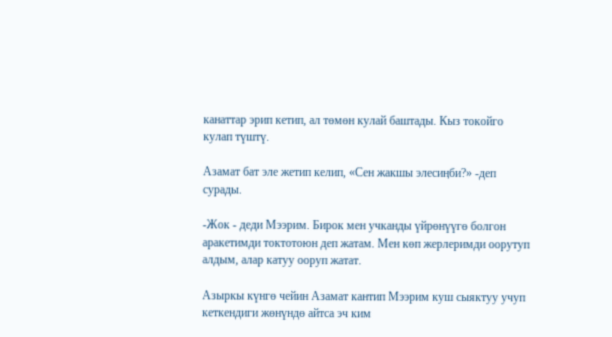канаттар эрип кетип, ал төмөн кулай баштады. Кыз токойго кулап түштү.

Азамат бат эле жетип келип, «Сен жакшы элесиӊби?» -деп сурады.

-Жок - деди Мээрим. Бирок мен учканды үйрөнүүгө болгон аракетимди токтотоюн деп жатам. Мен көп жерлеримди оорутуп алдым, алар катуу ооруп жатат.

Азыркы күнгө чейин Азамат кантип Мээрим куш сыяктуу учуп кеткендиги жөнүндө айтса эч ким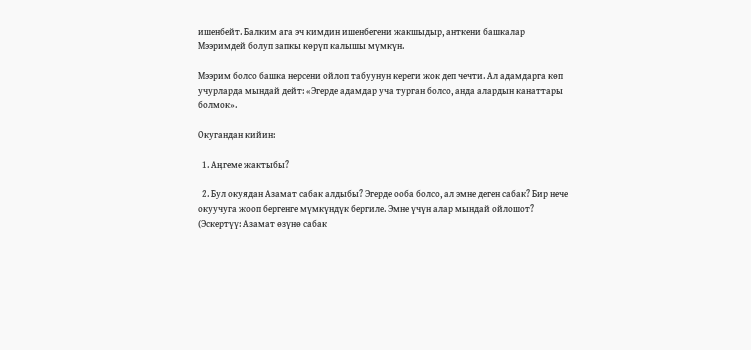ишенбейт. Балким ага эч кимдин ишенбегени жакшыдыр, анткени башкалар Мээримдей болуп запкы көрүп калышы мүмкүн.

Мээрим болсо башка нерсени ойлоп табуунун кереги жок деп чечти. Ал адамдарга көп учурларда мындай дейт: «Эгерде адамдар уча турган болсо, анда алардын канаттары болмок».

Окугандан кийин:

  1. Аӊгеме жактыбы?

  2. Бул окуядан Азамат сабак алдыбы? Эгерде ооба болсо, ал эмне деген сабак? Бир нече окуучуга жооп бергенге мүмкүндүк бергиле. Эмне үчүн алар мындай ойлошот? (Эскертүү: Азамат өзүнө сабак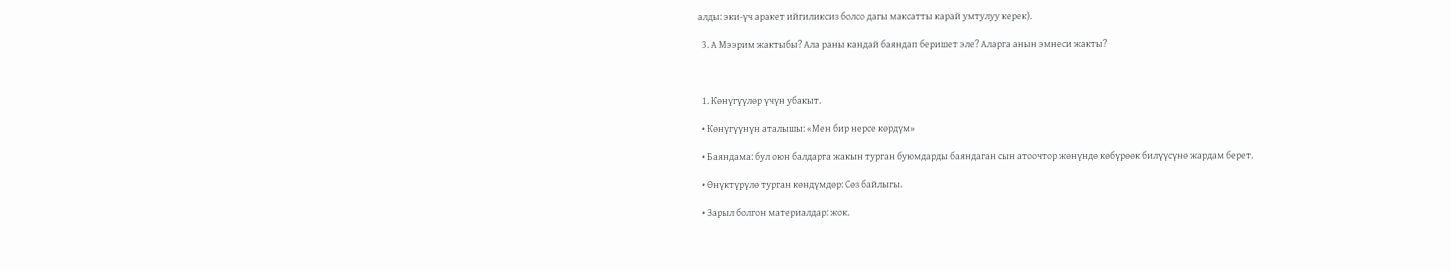алды: эки-үч аракет ийгиликсиз болсо дагы максатты карай умтулуу керек).

  3. А Мээрим жактыбы? Ала раны кандай баяндап беришет эле? Аларга анын эмнеси жакты?



  1. Көнүгүүлөр үчүн убакыт.

  • Көнүгүүнүн аталышы: «Мен бир нерсе көрдүм»

  • Баяндама: бул оюн балдарга жакын турган буюмдарды баяндаган сын атоочтор жөнүндө көбүрөөк билүүсүнө жардам берет.

  • Өнүктүрүлө турган көндүмдөр: Сөз байлыгы.

  • Зарыл болгон материалдар: жок.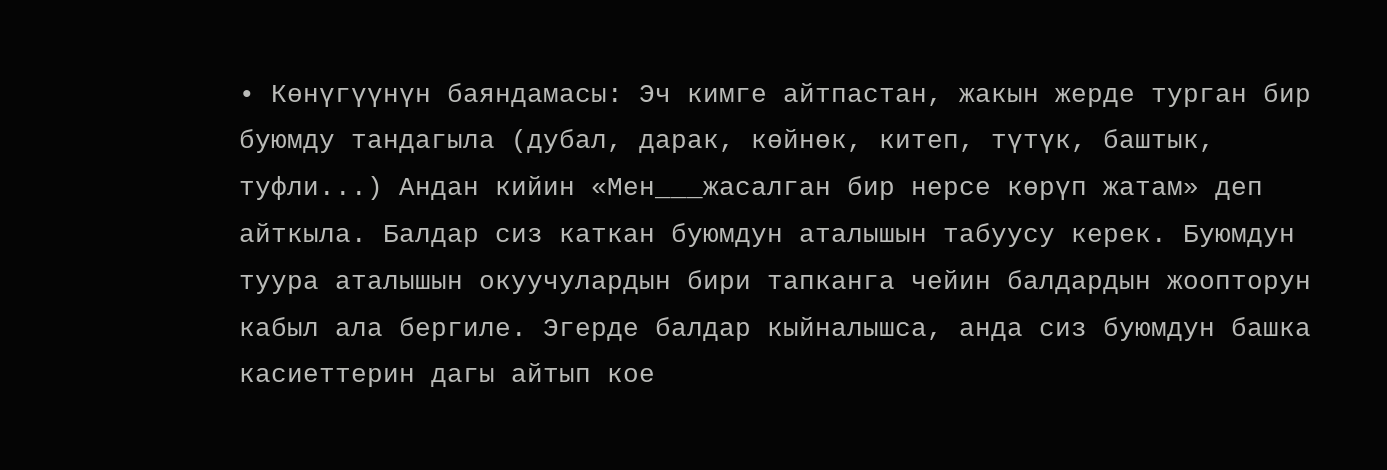• Көнүгүүнүн баяндамасы: Эч кимге айтпастан, жакын жерде турган бир буюмду тандагыла (дубал, дарак, көйнөк, китеп, түтүк, баштык, туфли...) Андан кийин «Мен___жасалган бир нерсе көрүп жатам» деп айткыла. Балдар сиз каткан буюмдун аталышын табуусу керек. Буюмдун туура аталышын окуучулардын бири тапканга чейин балдардын жоопторун кабыл ала бергиле. Эгерде балдар кыйналышса, анда сиз буюмдун башка касиеттерин дагы айтып кое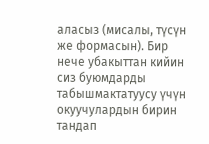аласыз (мисалы, түсүн же формасын). Бир нече убакыттан кийин сиз буюмдарды табышмактатуусу үчүн окуучулардын бирин тандап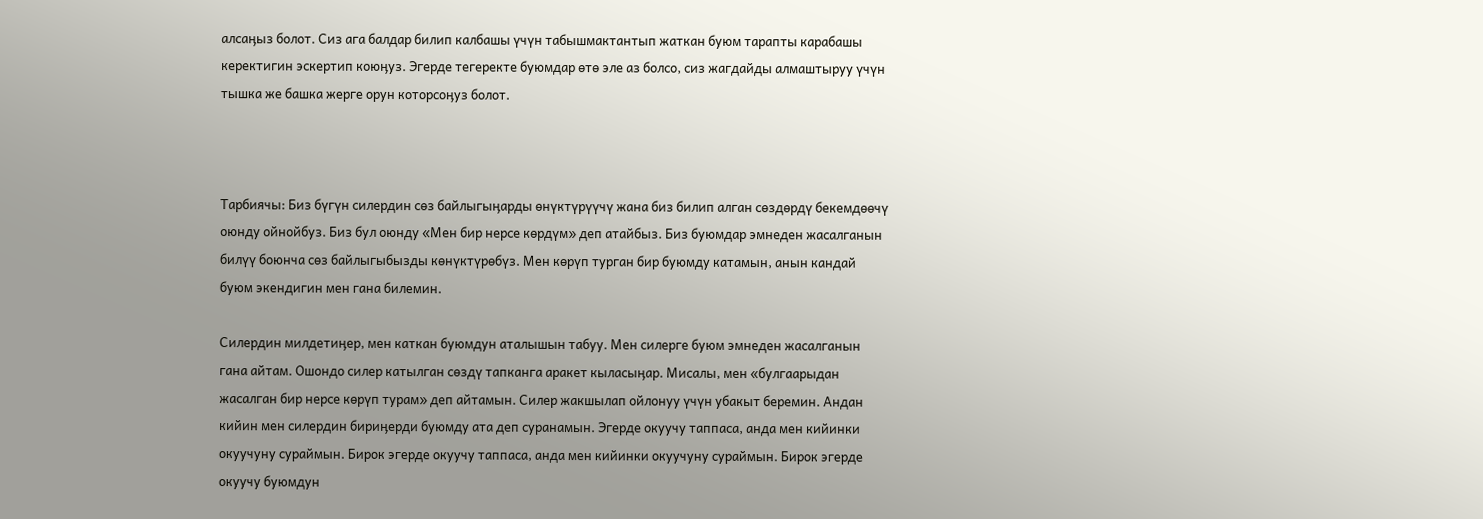алсаӊыз болот. Сиз ага балдар билип калбашы үчүн табышмактантып жаткан буюм тарапты карабашы керектигин эскертип коюӊуз. Эгерде тегеректе буюмдар өтө эле аз болсо, сиз жагдайды алмаштыруу үчүн тышка же башка жерге орун которсоӊуз болот.



Тарбиячы: Биз бүгүн силердин сөз байлыгыӊарды өнүктүрүүчү жана биз билип алган сөздөрдү бекемдөөчү оюнду ойнойбуз. Биз бул оюнду «Мен бир нерсе көрдүм» деп атайбыз. Биз буюмдар эмнеден жасалганын билүү боюнча сөз байлыгыбызды көнүктүрөбүз. Мен көрүп турган бир буюмду катамын, анын кандай буюм экендигин мен гана билемин.

Силердин милдетиӊер, мен каткан буюмдун аталышын табуу. Мен силерге буюм эмнеден жасалганын гана айтам. Ошондо силер катылган сөздү тапканга аракет кыласыӊар. Мисалы, мен «булгаарыдан жасалган бир нерсе көрүп турам» деп айтамын. Силер жакшылап ойлонуу үчүн убакыт беремин. Андан кийин мен силердин бириӊерди буюмду ата деп суранамын. Эгерде окуучу таппаса, анда мен кийинки окуучуну сураймын. Бирок эгерде окуучу таппаса, анда мен кийинки окуучуну сураймын. Бирок эгерде окуучу буюмдун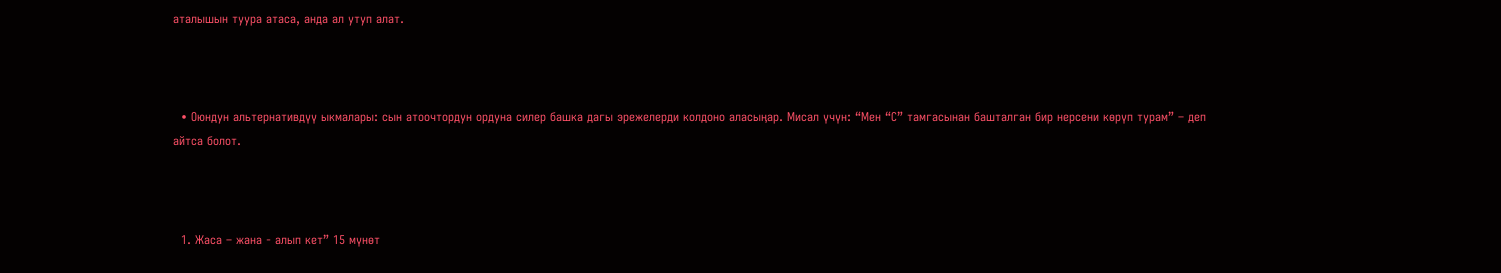аталышын туура атаса, анда ал утуп алат.



  • Оюндун альтернативдүү ыкмалары: сын атоочтордун ордуна силер башка дагы эрежелерди колдоно аласыӊар. Мисал үчүн: “Мен “С” тамгасынан башталган бир нерсени көрүп турам” – деп айтса болот.



  1. Жаса – жана - алып кет” 15 мүнөт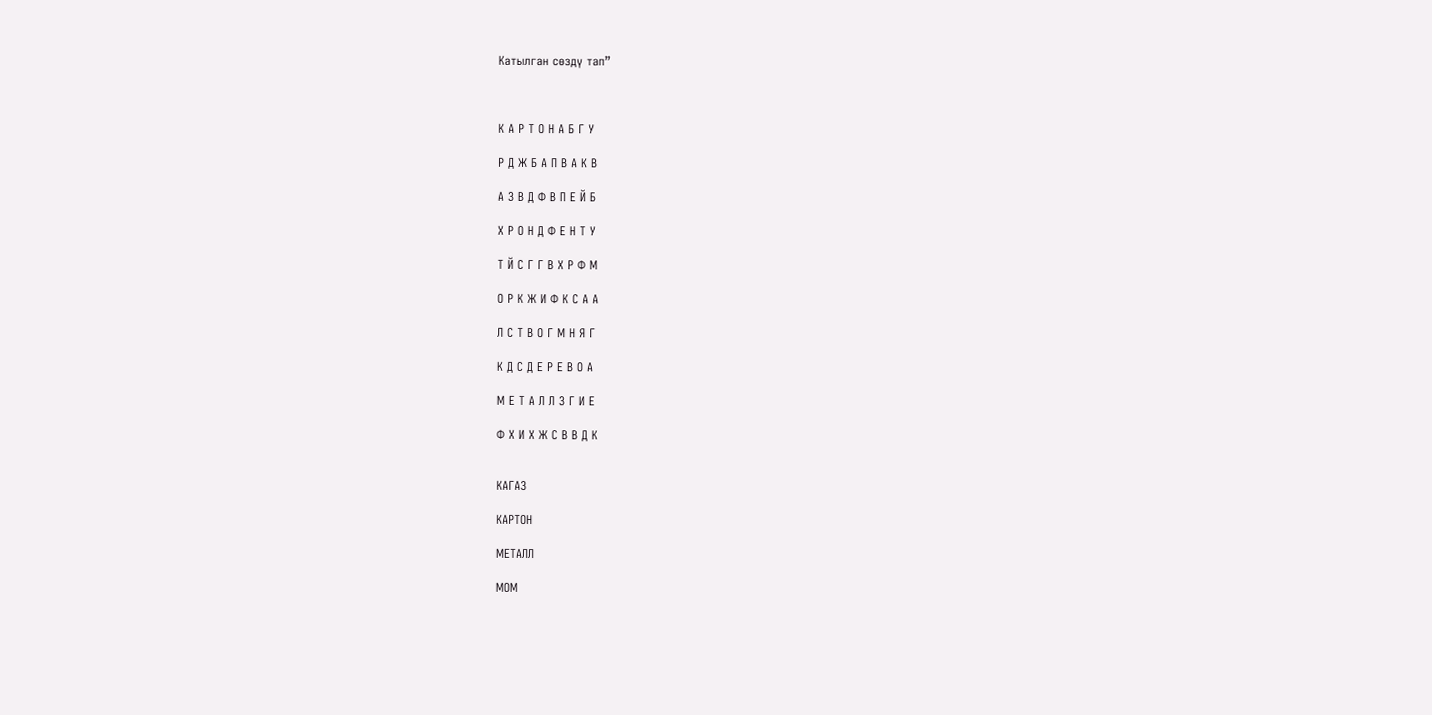Катылган сөздү тап”



К А Р Т О Н А Б Г У

Р Д Ж Б А П В А К В

А З В Д Ф В П Е Й Б

Х Р О Н Д Ф Е Н Т У

Т Й С Г Г В Х Р Ф М

О Р К Ж И Ф К С А А

Л С Т В О Г М Н Я Г

К Д С Д Е Р Е В О А

М Е Т А Л Л З Г И Е

Ф Х И Х Ж С В В Д К


КАГАЗ

КАРТОН

МЕТАЛЛ

МОМ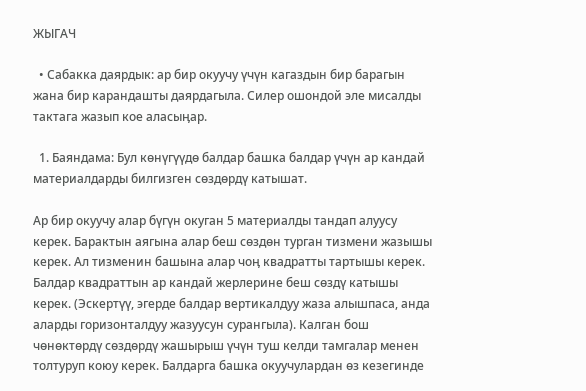ЖЫГАЧ

  • Сабакка даярдык: ар бир окуучу үчүн кагаздын бир барагын жана бир карандашты даярдагыла. Силер ошондой эле мисалды тактага жазып кое аласыӊар.

  1. Баяндама: Бул көнүгүүдө балдар башка балдар үчүн ар кандай материалдарды билгизген сөздөрдү катышат.

Ар бир окуучу алар бүгүн окуган 5 материалды тандап алуусу керек. Барактын аягына алар беш сөздөн турган тизмени жазышы керек. Ал тизменин башына алар чоӊ квадратты тартышы керек. Балдар квадраттын ар кандай жерлерине беш сөздү катышы керек. (Эскертүү, эгерде балдар вертикалдуу жаза алышпаса, анда аларды горизонталдуу жазуусун сурангыла). Калган бош чөнөктөрдү сөздөрдү жашырыш үчүн туш келди тамгалар менен толтуруп коюу керек. Балдарга башка окуучулардан өз кезегинде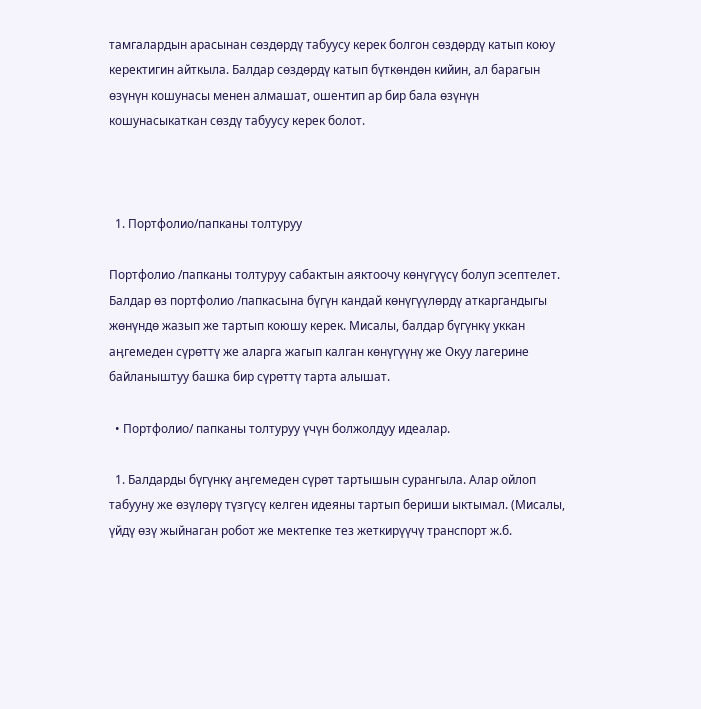тамгалардын арасынан сөздөрдү табуусу керек болгон сөздөрдү катып коюу керектигин айткыла. Балдар сөздөрдү катып бүткөндөн кийин, ал барагын өзүнүн кошунасы менен алмашат, ошентип ар бир бала өзүнүн кошунасыкаткан сөздү табуусу керек болот.



  1. Портфолио/папканы толтуруу

Портфолио /папканы толтуруу сабактын аяктоочу көнүгүүсү болуп эсептелет. Балдар өз портфолио /папкасына бүгүн кандай көнүгүүлөрдү аткаргандыгы жөнүндө жазып же тартып коюшу керек. Мисалы, балдар бүгүнкү уккан аӊгемеден сүрөттү же аларга жагып калган көнүгүүнү же Окуу лагерине байланыштуу башка бир сүрөттү тарта алышат.

  • Портфолио/ папканы толтуруу үчүн болжолдуу идеалар.

  1. Балдарды бүгүнкү аӊгемеден сүрөт тартышын сурангыла. Алар ойлоп табууну же өзүлөрү түзгүсү келген идеяны тартып бериши ыктымал. (Мисалы, үйдү өзү жыйнаган робот же мектепке тез жеткирүүчү транспорт ж.б.